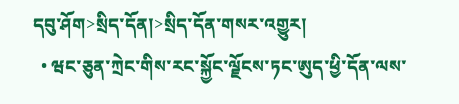དབུ་ཤོག>སྲིད་དོན།>སྲིད་དོན་གསར་འགྱུར།
  • ཝང་ཅུན་ཀྲེང་གིས་རང་སྐྱོང་ལྗོངས་ཏང་ཨུད་ཕྱི་དོན་ལས་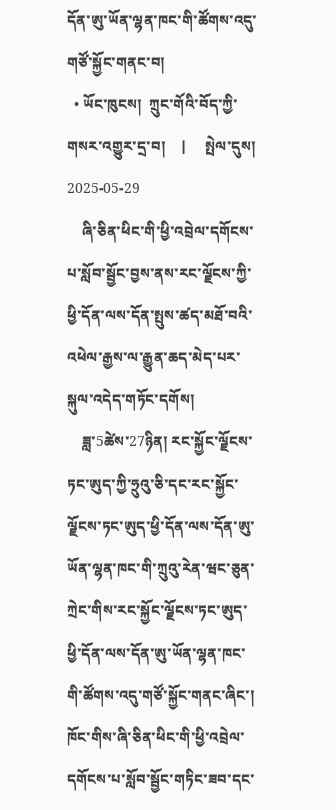དོན་ཨུ་ཡོན་ལྷན་ཁང་གི་ཚོགས་འདུ་གཙོ་སྐྱོང་གནང་བ།
  • ཡོང་ཁུངས།  ཀྲུང་གོའི་བོད་ཀྱི་གསར་འགྱུར་དྲ་བ།    |     སྤེལ་དུས།  2025-05-29
    ཞི་ཅིན་ཕིང་གི་ཕྱི་འབྲེལ་དགོངས་པ་སློབ་སྦྱོང་བྱས་ནས་རང་ལྗོངས་ཀྱི་ཕྱི་དོན་ལས་དོན་སྤུས་ཚད་མཐོ་བའི་འཕེལ་རྒྱས་ལ་རྒྱུན་ཆད་མེད་པར་སྐུལ་འདེད་གཏོང་དགོས།
    ཟླ་5ཚེས་27ཉིན། རང་སྐྱོང་ལྗོངས་ཏང་ཨུད་ཀྱི་ཧྲུའུ་ཅི་དང་རང་སྐྱོང་ལྗོངས་ཏང་ཨུད་ཕྱི་དོན་ལས་དོན་ཨུ་ཡོན་ལྷན་ཁང་གི་ཀྲུའུ་རེན་ཝང་ཅུན་ཀྲེང་གིས་རང་སྐྱོང་ལྗོངས་ཏང་ཨུད་ཕྱི་དོན་ལས་དོན་ཨུ་ཡོན་ལྷན་ཁང་གི་ཚོགས་འདུ་གཙོ་སྐྱོང་གནང་ཞིང་། ཁོང་གིས་ཞི་ཅིན་ཕིང་གི་ཕྱི་འབྲེལ་དགོངས་པ་སློབ་སྦྱོང་གཏིང་ཟབ་དང་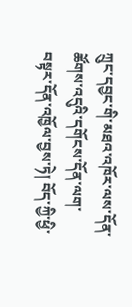ཀྲུང་དབྱང་གི་མཐའ་འཁོར་ལས་དོན་ཚོགས་འདུའི་དགོངས་དོན་ལག་བསྟར་དོན་འཁྱོལ་བྱས་ཏེ། བོད་ཀྱི་ཕྱི་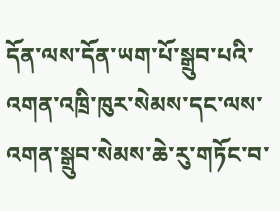དོན་ལས་དོན་ཡག་པོ་སྒྲུབ་པའི་འགན་འཁྲི་ཁུར་སེམས་དང་ལས་འགན་སྒྲུབ་སེམས་ཆེ་རུ་གཏོང་བ་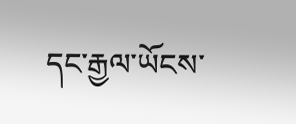དང་རྒྱལ་ཡོངས་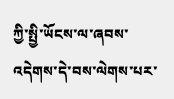ཀྱི་སྤྱི་ཡོངས་ལ་ཞབས་འདེགས་དེ་བས་ལེགས་པར་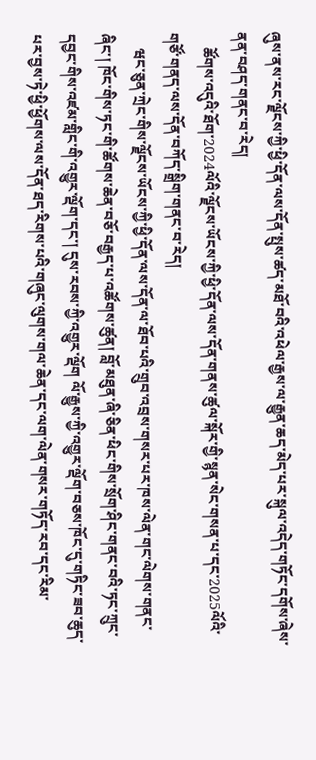ཞུས་ནས་རང་ལྗོངས་ཀྱི་ཕྱི་དོན་ལས་དོན་སྤུས་ཚད་མཐོ་བའི་འཕེལ་རྒྱས་ལ་རྒྱུན་ཆད་མེད་པར་སྐུལ་འདེད་གཏོང་དགོས་ཞེས་ནན་བཤད་གནང་བ་རེད།
    ཚོགས་འདུའི་ཐོག་2024ལོའི་ལྗོངས་ཡོངས་ཀྱི་ཕྱི་དོན་ལས་དོན་གནས་ཚུལ་སྐོར་གྱི་སྙན་སེང་གསན་པ་དང་2025ལོའི་གཙོ་གནད་ལས་དོན་བཀོད་སྒྲིག་གནང་བ་རེད།
    ཝང་ཅུན་ཀྲེང་གིས་ལྗོངས་ཡོངས་ཀྱི་ཕྱི་དོན་ལས་དོན་ལ་ཐོབ་པའི་གྲུབ་འབྲས་གསར་པར་ཁས་ལེན་གང་ལེགས་གནང་ཞིང་། ཁོང་གིས་ཏང་གི་ཚོགས་ཆེན་བཅོ་བརྒྱད་པ་འཚོགས་ཚུན། བློ་མཐུན་ཞི་ཅིན་ཕིང་གིས་སྲོག་ཤིང་གནང་བའི་ཏང་ཀྲུང་དབྱང་གིས་འཛམ་གླིང་གི་འགྱུར་ལྡོག་དང་། དུས་རབས་ཀྱི་འགྱུར་ལྡོག ལོ་རྒྱུས་ཀྱི་འགྱུར་ལྡོག་བཅས་ཁོང་དུ་གཏིང་ཟབ་ཆུད་པར་བྱས་ཏེ་ཕྱི་ཕྱོགས་ལས་དོན་ཐད་རིགས་པའི་གཞུང་ལུགས་གལ་ཆེན་དང་ལག་ལེན་གསར་གཏོད་རབ་དང་རིམ་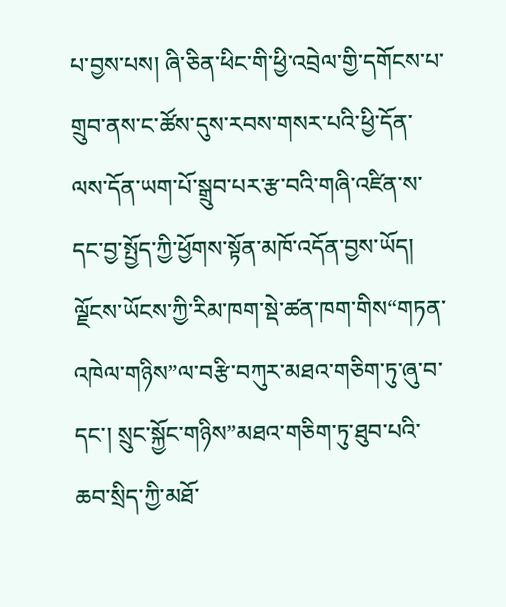པ་བྱས་པས། ཞི་ཅིན་ཕིང་གི་ཕྱི་འབྲེལ་གྱི་དགོངས་པ་གྲུབ་ནས་ང་ཚོས་དུས་རབས་གསར་པའི་ཕྱི་དོན་ལས་དོན་ཡག་པོ་སྒྲུབ་པར་རྩ་བའི་གཞི་འཛིན་ས་དང་བྱ་སྤྱོད་ཀྱི་ཕྱོགས་སྟོན་མཁོ་འདོན་བྱས་ཡོད། ལྗོངས་ཡོངས་ཀྱི་རིམ་ཁག་སྡེ་ཚན་ཁག་གིས“གཏན་འཁེལ་གཉིས”ལ་བརྩི་བཀུར་མཐའ་གཅིག་ཏུ་ཞུ་བ་དང་། སྲུང་སྐྱོང་གཉིས”མཐའ་གཅིག་ཏུ་ཐུབ་པའི་ཆབ་སྲིད་ཀྱི་མཐོ་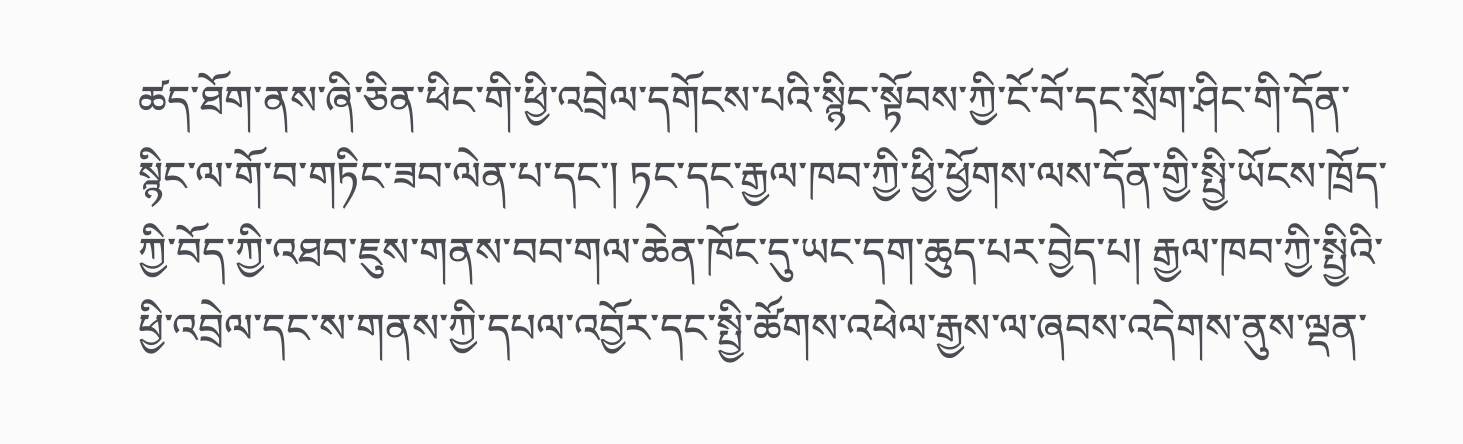ཚད་ཐོག་ནས་ཞི་ཅིན་ཕིང་གི་ཕྱི་འབྲེལ་དགོངས་པའི་སྙིང་སྟོབས་ཀྱི་ངོ་བོ་དང་སྲོག་ཤིང་གི་དོན་སྙིང་ལ་གོ་བ་གཏིང་ཟབ་ལེན་པ་དང་། ཏང་དང་རྒྱལ་ཁབ་ཀྱི་ཕྱི་ཕྱོགས་ལས་དོན་གྱི་སྤྱི་ཡོངས་ཁྲོད་ཀྱི་བོད་ཀྱི་འཐབ་ཇུས་གནས་བབ་གལ་ཆེན་ཁོང་དུ་ཡང་དག་ཆུད་པར་བྱེད་པ། རྒྱལ་ཁབ་ཀྱི་སྤྱིའི་ཕྱི་འབྲེལ་དང་ས་གནས་ཀྱི་དཔལ་འབྱོར་དང་སྤྱི་ཚོགས་འཕེལ་རྒྱས་ལ་ཞབས་འདེགས་ནུས་ལྡན་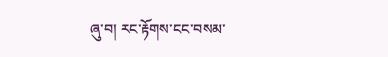ཞུ་བ། རང་རྟོགས་ངང་བསམ་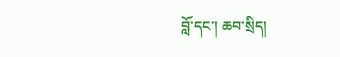བློ་དང་། ཆབ་སྲིད།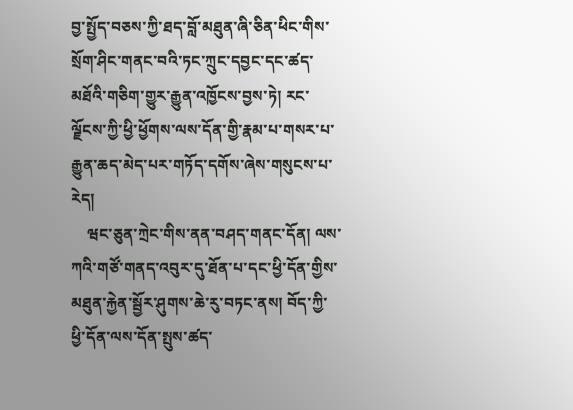བྱ་སྤྱོད་བཅས་ཀྱི་ཐད་བློ་མཐུན་ཞི་ཅིན་ཕིང་གིས་སྲོག་ཤིང་གནང་བའི་ཏང་ཀྲུང་དབྱང་དང་ཚད་མཐོའི་གཅིག་གྱུར་རྒྱུན་འཁྱོངས་བྱས་ཏེ། རང་ལྗོངས་ཀྱི་ཕྱི་ཕྱོགས་ལས་དོན་གྱི་རྣམ་པ་གསར་པ་རྒྱུན་ཆད་མེད་པར་གཏོད་དགོས་ཞེས་གསུངས་པ་རེད།
    ཝང་ཅུན་ཀྲེང་གིས་ནན་བཤད་གནང་དོན། ལས་ཀའི་གཙོ་གནད་འབུར་དུ་ཐོན་པ་དང་ཕྱི་དོན་གྱིས་མཐུན་རྐྱེན་སྦྱོར་ཤུགས་ཆེ་རུ་བཏང་ནས། བོད་ཀྱི་ཕྱི་དོན་ལས་དོན་སྤུས་ཚད་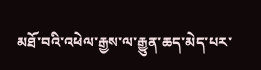མཐོ་བའི་འཕེལ་རྒྱས་ལ་རྒྱུན་ཆད་མེད་པར་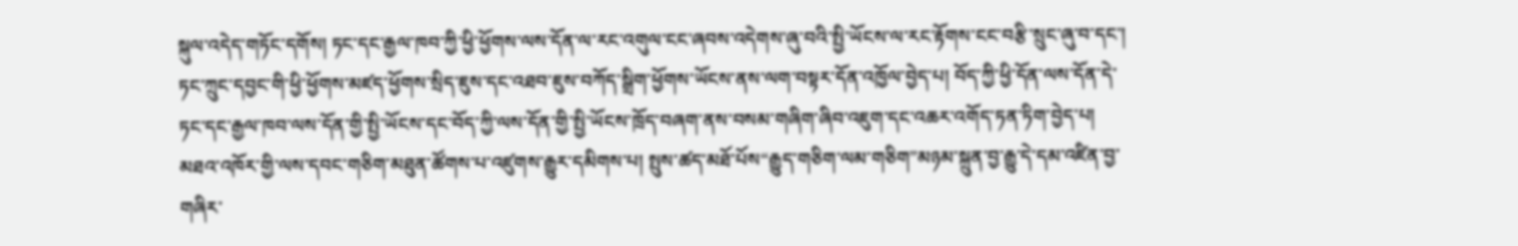སྐུལ་འདེད་གཏོང་དགོས། ཏང་དང་རྒྱལ་ཁབ་ཀྱི་ཕྱི་ཕྱོགས་ལས་དོན་ལ་རང་འགུལ་ངང་ཞབས་འདེགས་ཞུ་བའི་སྤྱི་ཡོངས་ལ་རང་རྟོགས་ངང་བརྩི་སྲུང་ཞུ་བ་དང་། ཏང་ཀྲུང་དབྱང་གི་ཕྱི་ཕྱོགས་མཛད་ཕྱོགས་སྲིད་ཇུས་དང་འཐབ་ཇུས་བཀོད་སྒྲིག་ཕྱོགས་ཡོངས་ནས་ལག་བསྟར་དོན་འཁྱོལ་བྱེད་པ། བོད་ཀྱི་ཕྱི་དོན་ལས་དོན་དེ་ཏང་དང་རྒྱལ་ཁབ་ལས་དོན་གྱི་སྤྱི་ཡོངས་དང་བོད་ཀྱི་ལས་དོན་གྱི་སྤྱི་ཡོངས་ཁྲོད་བཞག་ནས་བསམ་གཞིག་ཞིབ་འཇུག་དང་འཆར་འགོད་ཏན་ཏིག་བྱེད་པ། མཐའ་འཁོར་གྱི་ལས་དབང་གཅིག་མཐུན་ཚོགས་པ་འཛུགས་རྒྱུར་དམིགས་པ། སྤུས་ཚད་མཐོ་པོས“རྒྱུད་གཅིག་ལམ་གཅིག”མཉམ་སྐྲུན་བྱ་རྒྱུ་དེ་དམ་འཛིན་བྱ་གཞིར་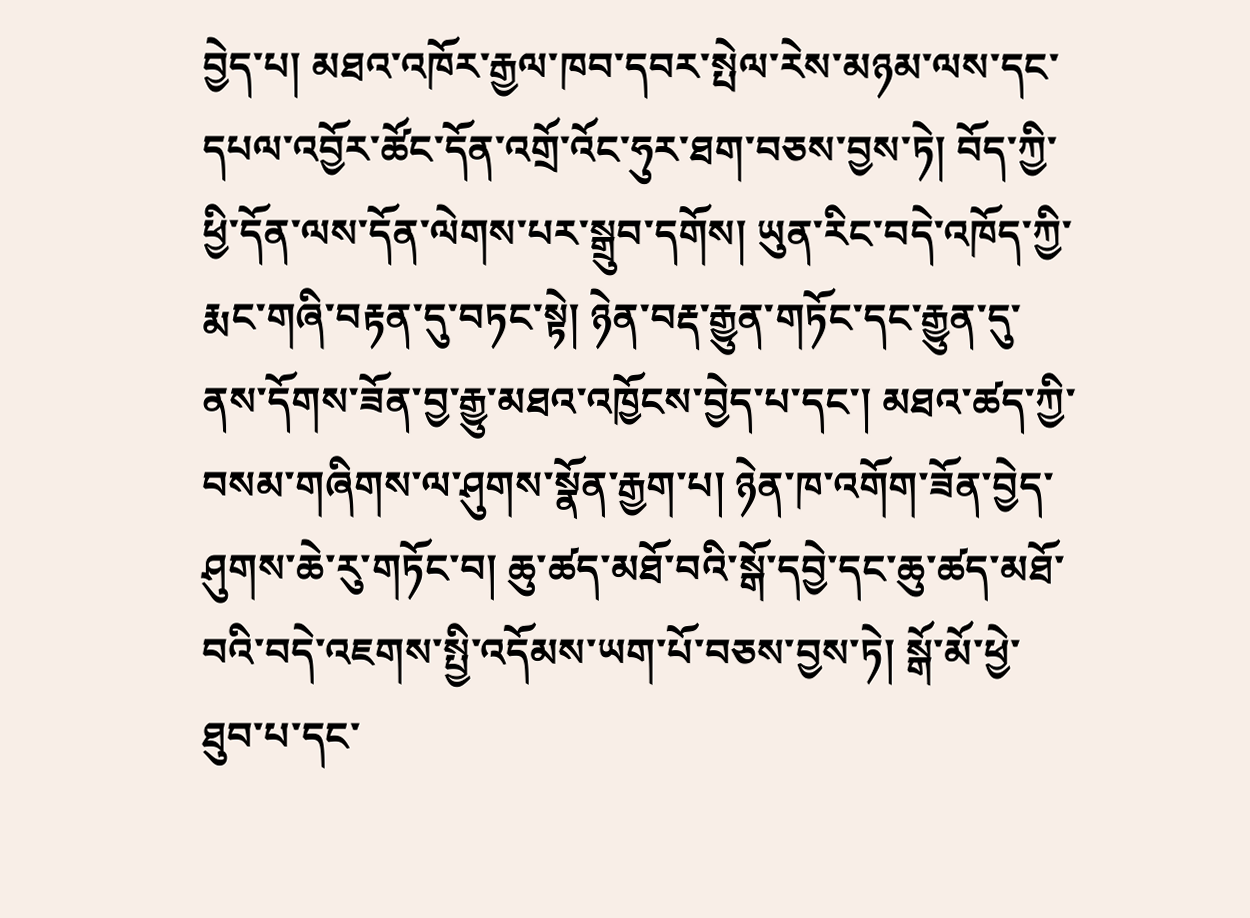བྱེད་པ། མཐའ་འཁོར་རྒྱལ་ཁབ་དབར་སྤེལ་རེས་མཉམ་ལས་དང་དཔལ་འབྱོར་ཚོང་དོན་འགྲོ་འོང་ཧུར་ཐག་བཅས་བྱས་ཏེ། བོད་ཀྱི་ཕྱི་དོན་ལས་དོན་ལེགས་པར་སྒྲུབ་དགོས། ཡུན་རིང་བདེ་འཁོད་ཀྱི་རྨང་གཞི་བརྟན་དུ་བཏང་སྟེ། ཉེན་བརྡ་རྒྱུན་གཏོང་དང་རྒྱུན་དུ་ནས་དོགས་ཟོན་བྱ་རྒྱུ་མཐའ་འཁྱོངས་བྱེད་པ་དང་། མཐའ་ཚད་ཀྱི་བསམ་གཞིགས་ལ་ཤུགས་སྣོན་རྒྱག་པ། ཉེན་ཁ་འགོག་ཟོན་བྱེད་ཤུགས་ཆེ་རུ་གཏོང་བ། ཆུ་ཚད་མཐོ་བའི་སྒོ་དབྱེ་དང་ཆུ་ཚད་མཐོ་བའི་བདེ་འཇགས་སྤྱི་འདོམས་ཡག་པོ་བཅས་བྱས་ཏེ། སྒོ་མོ་ཕྱེ་ཐུབ་པ་དང་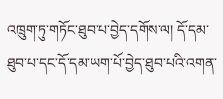འཁྲུག་ཏུ་གཏོང་ཐུབ་པ་བྱེད་དགོས་ལ། དོ་དམ་ཐུབ་པ་དང་དོ་དམ་ཡག་པོ་བྱེད་ཐུབ་པའི་འགན་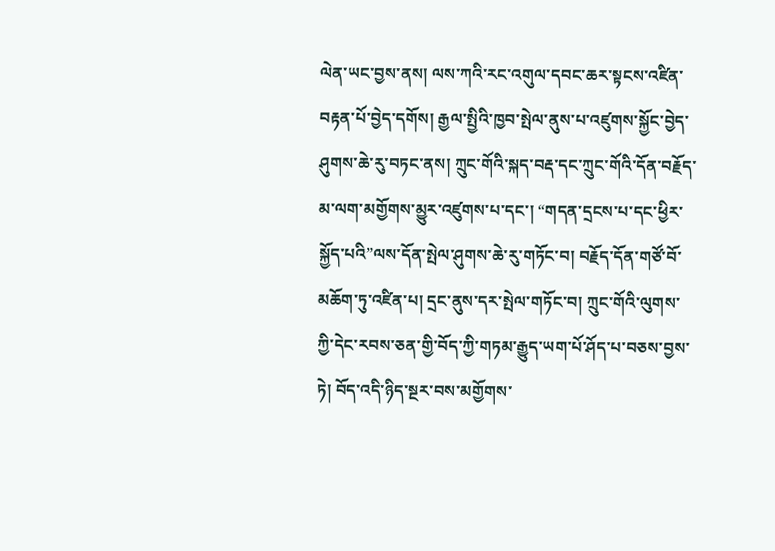ལེན་ཡང་བྱས་ནས། ལས་ཀའི་རང་འགུལ་དབང་ཆར་སྟངས་འཛིན་བརྟན་པོ་བྱེད་དགོས། རྒྱལ་སྤྱིའི་ཁྱབ་སྤེལ་ནུས་པ་འཛུགས་སྐྱོང་བྱེད་ཤུགས་ཆེ་རུ་བཏང་ནས། ཀྲུང་གོའི་སྐད་བརྡ་དང་ཀྲུང་གོའི་དོན་བརྗོད་མ་ལག་མགྱོགས་མྱུར་འཛུགས་པ་དང་། “གདན་དྲངས་པ་དང་ཕྱིར་སྐྱོད་པའི”ལས་དོན་སྤེལ་ཤུགས་ཆེ་རུ་གཏོང་བ། བརྗོད་དོན་གཙོ་བོ་མཆོག་ཏུ་འཛིན་པ། དྲང་ནུས་དར་སྤེལ་གཏོང་བ། ཀྲུང་གོའི་ལུགས་ཀྱི་དེང་རབས་ཅན་གྱི་བོད་ཀྱི་གཏམ་རྒྱུད་ཡག་པོ་ཤོད་པ་བཅས་བྱས་ཏེ། བོད་འདི་ཉིད་སྔར་བས་མགྱོགས་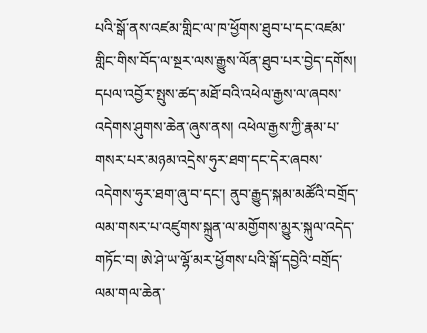པའི་སྒོ་ནས་འཛམ་གླིང་ལ་ཁ་ཕྱོགས་ཐུབ་པ་དང་འཛམ་གླིང་གིས་བོད་ལ་སྔར་ལས་རྒྱུས་ལོན་ཐུབ་པར་བྱེད་དགོས། དཔལ་འབྱོར་སྤུས་ཚད་མཐོ་བའི་འཕེལ་རྒྱས་ལ་ཞབས་འདེགས་ཤུགས་ཆེན་ཞུས་ནས། འཕེལ་རྒྱས་ཀྱི་རྣམ་པ་གསར་པར་མཉམ་འདྲེས་ཧུར་ཐག་དང་དེར་ཞབས་འདེགས་ཧུར་ཐག་ཞུ་བ་དང་། ནུབ་རྒྱུད་སྐམ་མཚོའི་བགྲོད་ལམ་གསར་པ་འཛུགས་སྐྲུན་ལ་མགྱོགས་མྱུར་སྐུལ་འདེད་གཏོང་བ། ཨེ་ཤེ་ཡ་ལྷོ་མར་ཕྱོགས་པའི་སྒོ་དབྱེའི་བགྲོད་ལམ་གལ་ཆེན་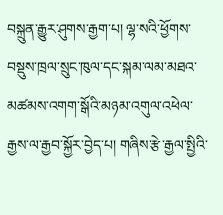བསྐྲུན་རྒྱུར་ཤུགས་རྒྱག་པ། ལྷ་སའི་ཕྱོགས་བསྡུས་ཁྲལ་སྲུང་ཁུལ་དང་སྐམ་ལམ་མཐའ་མཚམས་འགག་སྒོའི་མཉམ་འགུལ་འཕེལ་རྒྱས་ལ་རྒྱབ་སྐྱོར་བྱེད་པ། གཞིས་རྩེ་རྒྱལ་སྤྱིའི་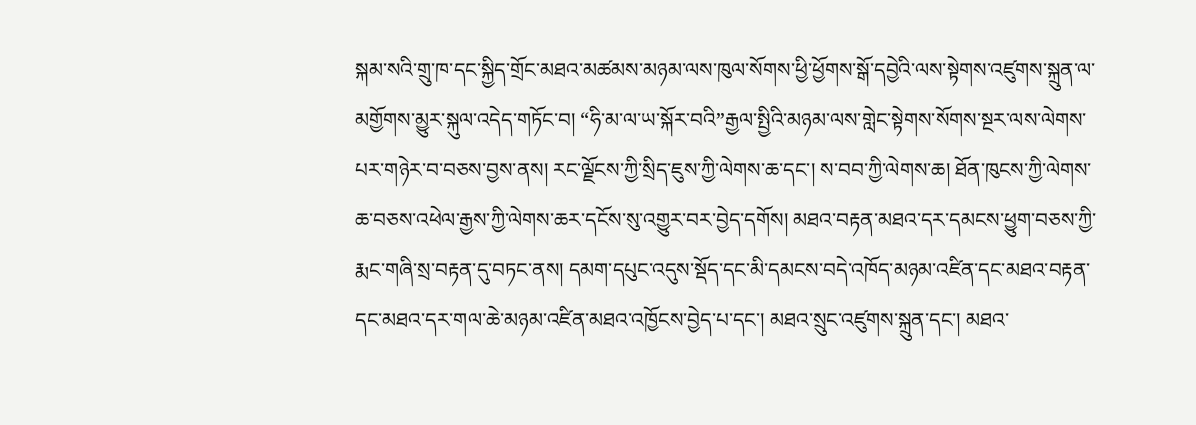སྐམ་སའི་གྲུ་ཁ་དང་སྐྱིད་གྲོང་མཐའ་མཚམས་མཉམ་ལས་ཁུལ་སོགས་ཕྱི་ཕྱོགས་སྒོ་དབྱེའི་ལས་སྟེགས་འཛུགས་སྐྲུན་ལ་མགྱོགས་མྱུར་སྐུལ་འདེད་གཏོང་བ། “ཧི་མ་ལ་ཡ་སྐོར་བའི”རྒྱལ་སྤྱིའི་མཉམ་ལས་གླེང་སྟེགས་སོགས་སྔར་ལས་ལེགས་པར་གཉེར་བ་བཅས་བྱས་ནས། རང་ལྗོངས་ཀྱི་སྲིད་ཇུས་ཀྱི་ལེགས་ཆ་དང་། ས་བབ་ཀྱི་ལེགས་ཆ། ཐོན་ཁུངས་ཀྱི་ལེགས་ཆ་བཅས་འཕེལ་རྒྱས་ཀྱི་ལེགས་ཆར་དངོས་སུ་འགྱུར་བར་བྱེད་དགོས། མཐའ་བརྟན་མཐའ་དར་དམངས་ཕྱུག་བཅས་ཀྱི་རྨང་གཞི་སྲ་བརྟན་དུ་བཏང་ནས། དམག་དཔུང་འདུས་སྡོད་དང་མི་དམངས་བདེ་འཁོད་མཉམ་འཛིན་དང་མཐའ་བརྟན་དང་མཐའ་དར་གལ་ཆེ་མཉམ་འཛིན་མཐའ་འཁྱོངས་བྱེད་པ་དང་། མཐའ་སྲུང་འཛུགས་སྐྲུན་དང་། མཐའ་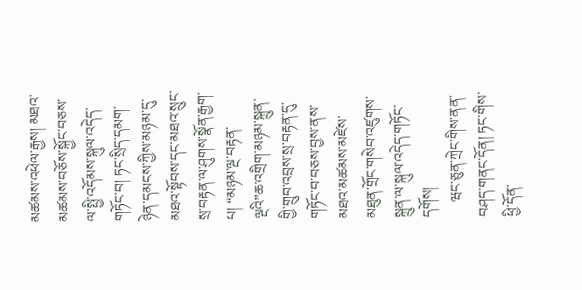མཚམས་འཕེལ་རྒྱས། མཐའ་མཚམས་བཅོས་སྐྱོང་བཅས་ལ་སྤྱི་འདོམས་སྐུལ་འདེད་གཏོང་བ། ཏང་སྲིད་དམག་ཉེན་དམངས་ཀྱིས་མཉམ་དུ་མཐའ་སྟོབས་དང་མཐའ་སྲུང་སྲ་བརྟན་ལ་ཤུགས་སྣོན་རྒྱག་པ། “མཉམ་ལྔ་བརྟན་ལྔའི”ཆ་འགྲིག་མཉམ་སྐྲུན་གྱི་གྲུབ་འབྲས་སྲ་བརྟན་དུ་གཏོང་བ་བཅས་བྱས་ནས་མཐའ་མཚམས་མཛེས་མཐུན་གྲོང་གསེབ་འཛུགས་སྐྲུན་ལ་སྐུལ་འདེད་གཏོང་དགོས།
    ཝང་ཅུན་ཀྲེང་གིས་ནན་བཤད་གནང་དོན། ཏང་གིས་ཕྱི་དོན་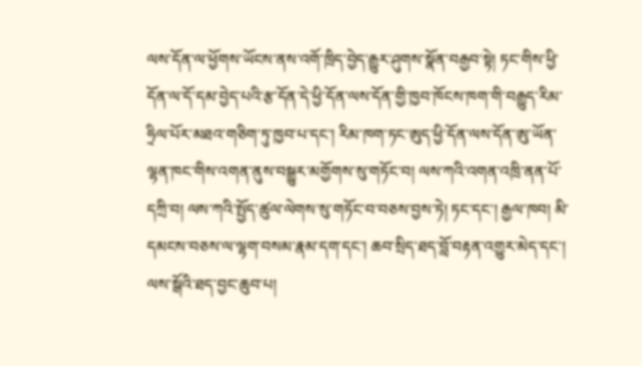ལས་དོན་ལ་ཕྱོགས་ཡོངས་ནས་འགོ་ཁྲིད་བྱེད་རྒྱུར་ཤུགས་སྣོན་བརྒྱབ་སྟེ། ཏང་གིས་ཕྱི་དོན་ལ་དོ་དམ་བྱེད་པའི་རྩ་དོན་དེ་ཕྱི་དོན་ལས་དོན་གྱི་ཁྱབ་ཁོངས་ཁག་གི་བརྒྱུད་རིམ་ཧྲིལ་པོར་མཐའ་གཅིག་ཏུ་ཁྱབ་པ་དང་། རིམ་ཁག་ཏང་ཨུད་ཕྱི་དོན་ལས་དོན་ཨུ་ཡོན་ལྷན་ཁང་གིས་འགན་ནུས་བསྒྱུར་མགྱོགས་སུ་གཏོང་བ། ལས་ཀའི་འགན་འཁྲི་ནན་པོ་དཀྲི་བ། ལས་ཀའི་སྤྱོད་ཚུལ་ལེགས་སུ་གཏོང་བ་བཅས་བྱས་ཏེ། ཏང་དང་། རྒྱལ་ཁབ། མི་དམངས་བཅས་ལ་ལྷག་བསམ་རྣམ་དག་དང་། ཆབ་སྲིད་ཐད་བློ་བརྟན་འགྱུར་མེད་དང་། ལས་སྒོའི་ཐད་བྱང་ཆུབ་པ།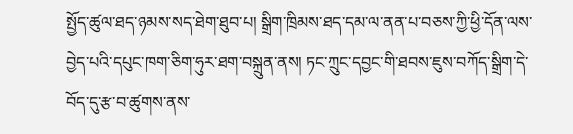སྤྱོད་ཚུལ་ཐད་ཉམས་སད་ཐེག་ཐུབ་པ། སྒྲིག་ཁྲིམས་ཐད་དམ་ལ་ནན་པ་བཅས་ཀྱི་ཕྱི་དོན་ལས་བྱེད་པའི་དཔུང་ཁག་ཅིག་ཧུར་ཐག་བསྐྲུན་ནས། ཏང་ཀྲུང་དབྱང་གི་ཐབས་ཇུས་བཀོད་སྒྲིག་དེ་བོད་དུ་རྩ་བ་ཚུགས་ནས་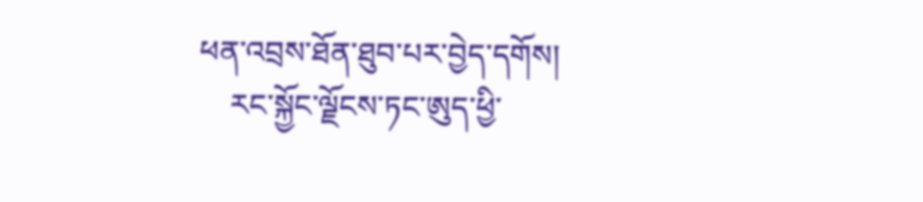ཕན་འབྲས་ཐོན་ཐུབ་པར་བྱེད་དགོས།
    རང་སྐྱོང་ལྗོངས་ཏང་ཨུད་ཕྱི་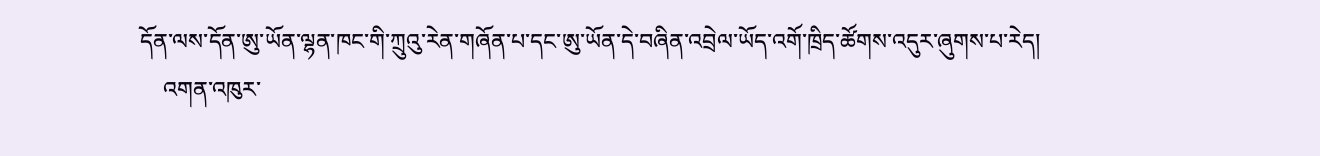དོན་ལས་དོན་ཨུ་ཡོན་ལྷན་ཁང་གི་ཀྲུའུ་རེན་གཞོན་པ་དང་ཨུ་ཡོན་དེ་བཞིན་འབྲེལ་ཡོད་འགོ་ཁྲིད་ཚོགས་འདུར་ཞུགས་པ་རེད།
    འགན་འཁུར་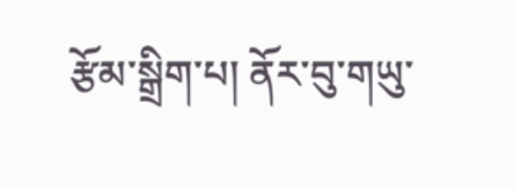རྩོམ་སྒྲིག་པ། ནོར་བུ་གཡུ་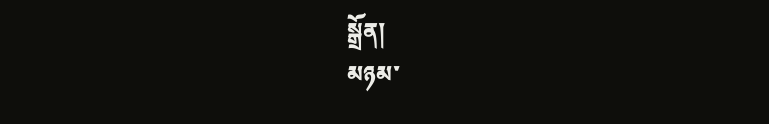སྒྲོན།
མཉམ་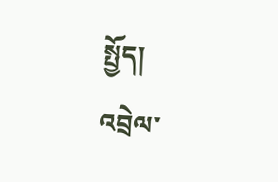སྤྱོད།
འབྲེལ་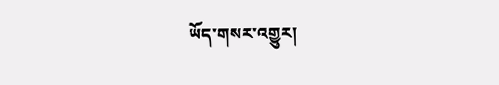ཡོད་གསར་འགྱུར།